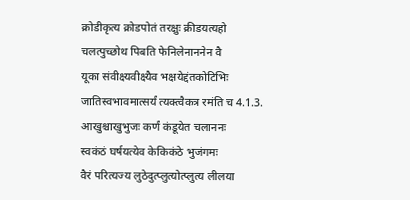क्रोडीकृत्य क्रोडपोतं तरक्षुः क्रीडयत्यहो
चलत्पुच्छोथ पिबति फेनिलेनाननेन वै
यूका संवीक्ष्यवीक्ष्यैव भक्षयेद्दंतकोटिभिः
जातिस्वभावमात्सर्यं त्यक्त्वैकत्र रमंति च 4.1.3.
आखुश्चाखुभुजः कर्णं कंडूयेत चलाननः
स्वकंठं घर्षयत्येव केकिकंठे भुजंगमः
वैरं परित्यज्य लुठेदुत्प्लुत्योत्प्लुत्य लीलया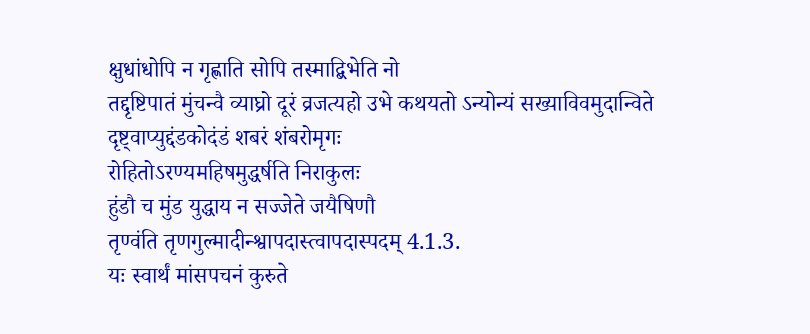क्षुधांधोपि न गृह्णाति सोपि तस्माद्बिभेति नो
तद्दृष्टिपातं मुंचन्वै व्याघ्रो दूरं व्रजत्यहो उभे कथयतो ऽन्योन्यं सख्याविवमुदान्विते
दृष्ट्वाप्युद्दंडकोदंडं शबरं शंबरोमृगः
रोहितोऽरण्यमहिषमुद्धर्षति निराकुलः
हुंडौ च मुंड युद्धाय न सज्जेते जयैषिणौ
तृण्वंति तृणगुल्मादीन्श्वापदास्त्वापदास्पदम् 4.1.3.
यः स्वार्थं मांसपचनं कुरुते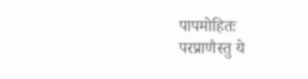पापमोहितः
परप्राणैस्तु ये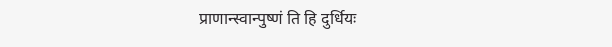प्राणान्स्वान्पुष्णं ति हि दुर्धियः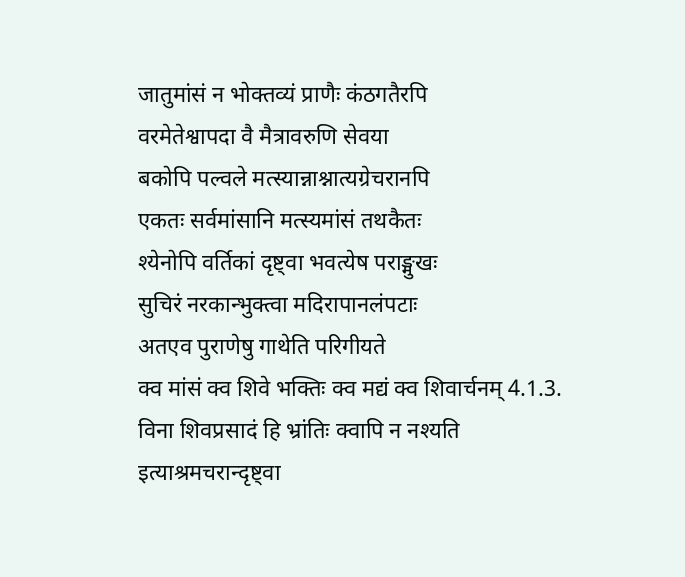जातुमांसं न भोक्तव्यं प्राणैः कंठगतैरपि
वरमेतेश्वापदा वै मैत्रावरुणि सेवया
बकोपि पल्वले मत्स्यान्नाश्नात्यग्रेचरानपि
एकतः सर्वमांसानि मत्स्यमांसं तथकैतः
श्येनोपि वर्तिकां दृष्ट्वा भवत्येष पराङ्मुखः
सुचिरं नरकान्भुक्त्वा मदिरापानलंपटाः
अतएव पुराणेषु गाथेति परिगीयते
क्व मांसं क्व शिवे भक्तिः क्व मद्यं क्व शिवार्चनम् 4.1.3.
विना शिवप्रसादं हि भ्रांतिः क्वापि न नश्यति
इत्याश्रमचरान्दृष्ट्वा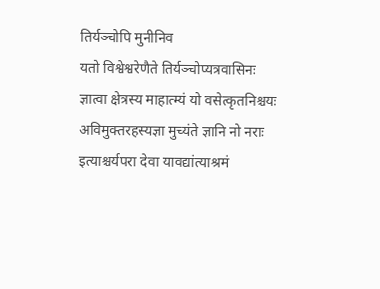तिर्यञ्चोपि मुनीनिव
यतो विश्वेश्वरेणैते तिर्यञ्चोप्यत्रवासिनः
ज्ञात्वा क्षेत्रस्य माहात्म्यं यो वसेत्कृतनिश्चयः
अविमुक्तरहस्यज्ञा मुच्यंते ज्ञानि नो नराः
इत्याश्चर्यपरा देवा यावद्यांत्याश्रमं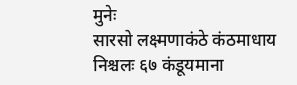मुनेः
सारसो लक्ष्मणाकंठे कंठमाधाय निश्चलः ६७ कंडूयमाना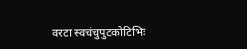वरटा स्वचंचुपुटकोटिभिः